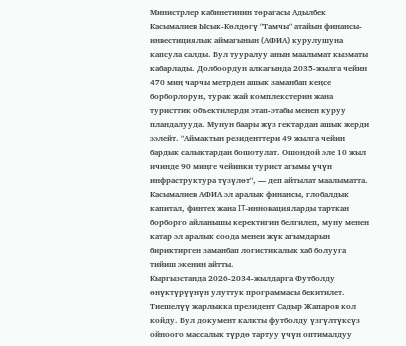Министрлер кабинетинин төрагасы Адылбек Касымалиев Ысык-Көлдөгү "Тамчы" атайын финансы-инвестициялык аймагынын (АФИА) курулушуна капсула салды. Бул тууралуу анын маалымат кызматы кабарлады. Долбоордун алкагында 2035-жылга чейин 470 миң чарчы метрден ашык заманбап кеңсе борборлорун, турак жай комплекстерин жана туристтик объектилерди этап-этабы менен куруу пландалууда. Мунун баары жүз гектардан ашык жерди ээлейт. "Аймактын резиденттери 49 жылга чейин бардык салыктардан бошотулат. Ошондой эле 10 жыл ичинде 90 миңге чейинки турист агымы үчүн инфраструктура түзүлөт", — деп айтылат маалыматта. Касымалиев АФИА эл аралык финансы, глобалдык капитал, финтех жана IT-инновацияларды тарткан борборго айланышы керектигин белгилеп, муну менен катар эл аралык соода менен жүк агымдарын бириктирген заманбап логистикалык хаб болууга тийиш экенин айтты.
Кыргызстанда 2026-2034-жылдарга Футболду өнүктүрүүнүн улуттук программасы бекитилет. Тиешелүү жарлыкка президент Садыр Жапаров кол койду. Бул документ калкты футболду үзгүлтүксүз ойноого массалык түрдө тартуу үчүн оптималдуу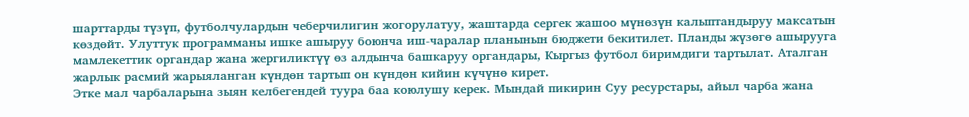шарттарды түзүп, футболчулардын чеберчилигин жогорулатуу, жаштарда сергек жашоо мүнөзүн калыптандыруу максатын көздөйт. Улуттук программаны ишке ашыруу боюнча иш-чаралар планынын бюджети бекитилет. Планды жүзөгө ашырууга мамлекеттик органдар жана жергиликтүү өз алдынча башкаруу органдары, Кыргыз футбол биримдиги тартылат. Аталган жарлык расмий жарыяланган күндөн тартып он күндөн кийин күчүнө кирет.
Этке мал чарбаларына зыян келбегендей туура баа коюлушу керек. Мындай пикирин Суу ресурстары, айыл чарба жана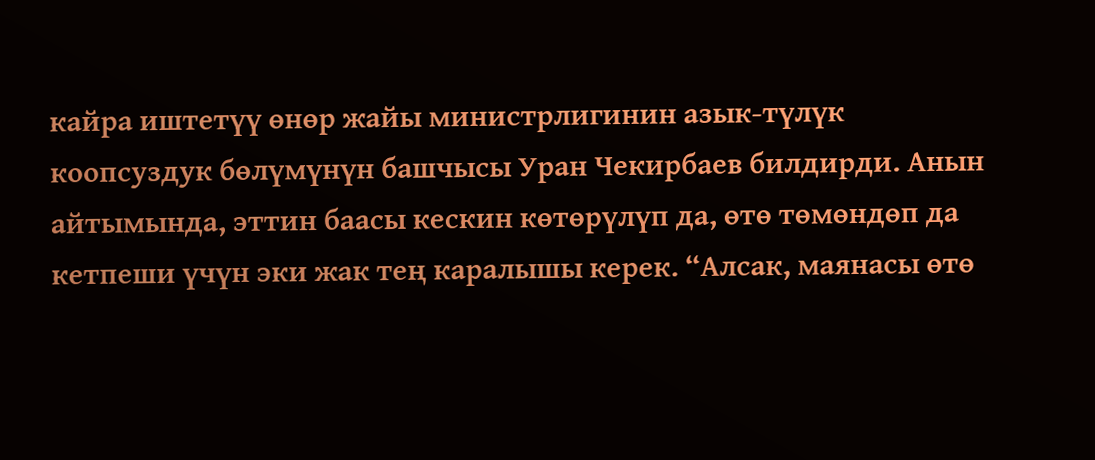кайра иштетүү өнөр жайы министрлигинин азык-түлүк коопсуздук бөлүмүнүн башчысы Уран Чекирбаев билдирди. Анын айтымында, эттин баасы кескин көтөрүлүп да, өтө төмөндөп да кетпеши үчүн эки жак тең каралышы керек. “Алсак, маянасы өтө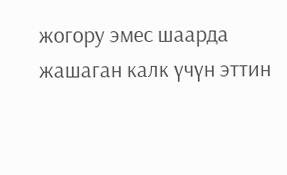жогору эмес шаарда жашаган калк үчүн эттин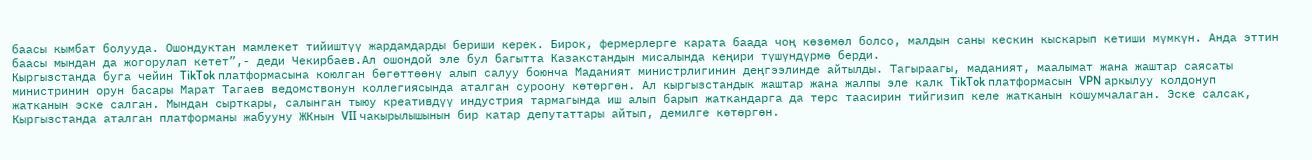баасы кымбат болууда. Ошондуктан мамлекет тийиштүү жардамдарды бериши керек. Бирок, фермерлерге карата баада чоң көзөмөл болсо, малдын саны кескин кыскарып кетиши мүмкүн. Анда эттин баасы мындан да жогорулап кетет”,- деди Чекирбаев.Ал ошондой эле бул багытта Казакстандын мисалында кеңири түшүндүрмө берди.
Кыргызстанда буга чейин TikTok платформасына коюлган бөгөттөөнү алып салуу боюнча Маданият министрлигинин деңгээлинде айтылды. Тагыраагы, маданият, маалымат жана жаштар саясаты министринин орун басары Марат Тагаев ведомствонун коллегиясында аталган суроону көтөргөн. Ал кыргызстандык жаштар жана жалпы эле калк TikTok платформасын VPN аркылуу колдонуп жатканын эске салган. Мындан сырткары, салынган тыюу креативдүү индустрия тармагында иш алып барып жаткандарга да терс таасирин тийгизип келе жатканын кошумчалаган. Эске салсак, Кыргызстанда аталган платформаны жабууну ЖКнын VII чакырылышынын бир катар депутаттары айтып, демилге көтөргөн.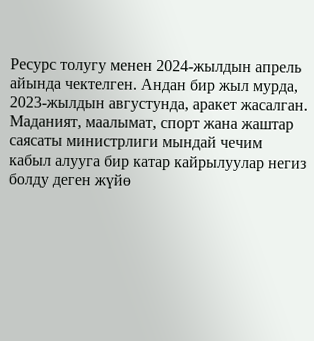Ресурс толугу менен 2024-жылдын апрель айында чектелген. Андан бир жыл мурда, 2023-жылдын августунда, аракет жасалган. Маданият, маалымат, спорт жана жаштар саясаты министрлиги мындай чечим кабыл алууга бир катар кайрылуулар негиз болду деген жүйө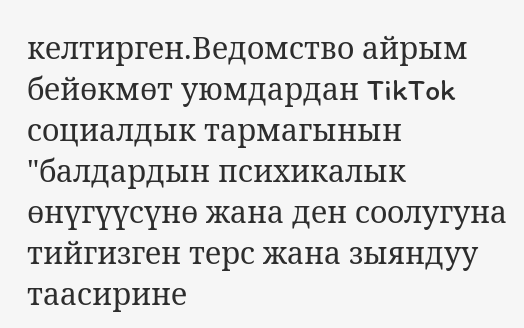келтирген.Ведомство айрым бейөкмөт уюмдардан TikTok социалдык тармагынын "балдардын психикалык өнүгүүсүнө жана ден соолугуна тийгизген терс жана зыяндуу таасирине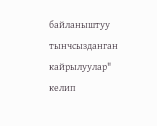байланыштуу тынчсызданган кайрылуулар" келип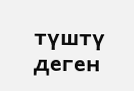түштү деген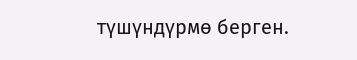түшүндүрмө берген.